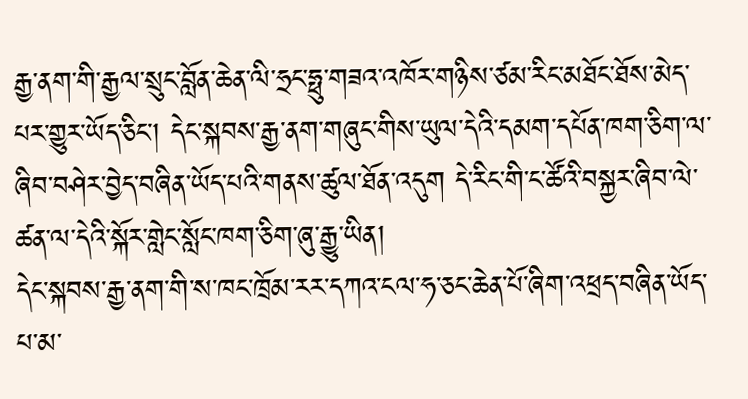རྒྱ་ནག་གི་རྒྱལ་སྲུང་བློན་ཆེན་ལི་ཧྲང་ཧྥུ་གཟའ་འཁོར་གཉིས་ཙམ་རིང་མཐོང་ཐོས་མེད་པར་གྱུར་ཡོད་ཅིང་། དེང་སྐབས་རྒྱ་ནག་གཞུང་གིས་ཡུལ་དེའི་དམག་དཔོན་ཁག་ཅིག་ལ་ཞིབ་བཤེར་བྱེད་བཞིན་ཡོད་པའི་གནས་ཚུལ་ཐོན་འདུག དེ་རིང་གི་ང་ཚོའི་བསྐྱར་ཞིབ་ལེ་ཚན་ལ་དེའི་སྐོར་གླེང་སློང་ཁག་ཅིག་ཞུ་རྒྱུ་ཡིན།
དེང་སྐབས་རྒྱ་ནག་གི་ས་ཁང་ཁྲོམ་རར་དཀའ་ངལ་ཧ་ཅང་ཆེན་པོ་ཞིག་འཕྲད་བཞིན་ཡོད་པ་མ་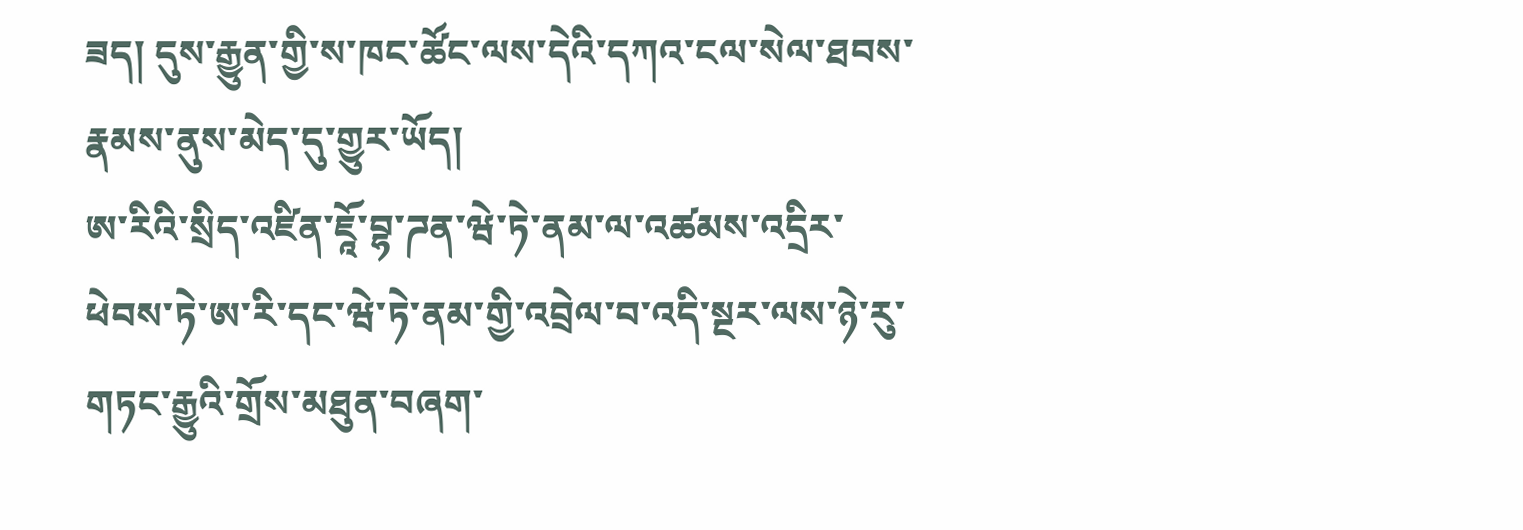ཟད། དུས་རྒྱུན་གྱི་ས་ཁང་ཚོང་ལས་དེའི་དཀའ་ངལ་སེལ་ཐབས་རྣམས་ནུས་མེད་དུ་གྱུར་ཡོད།
ཨ་རིའི་སྲིད་འཛིན་ཇཱོ་བྷ་ཌན་ཝེ་ཏེ་ནམ་ལ་འཚམས་འདྲིར་ཕེབས་ཏེ་ཨ་རི་དང་ཝེ་ཏེ་ནམ་གྱི་འབྲེལ་བ་འདི་སྔར་ལས་ཉེ་རུ་གཏང་རྒྱུའི་གྲོས་མཐུན་བཞག་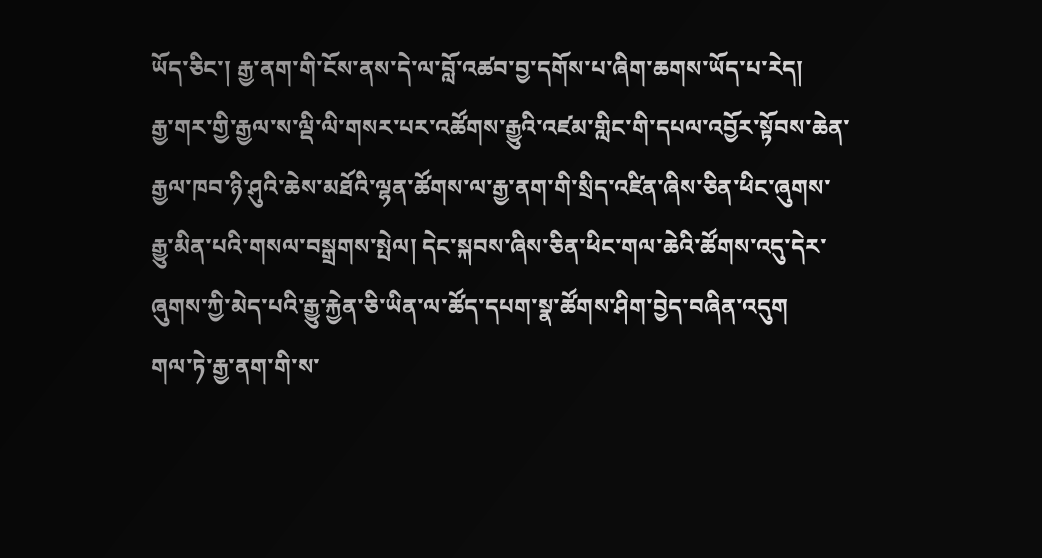ཡོད་ཅིང་། རྒྱ་ནག་གི་ངོས་ནས་དེ་ལ་བློ་འཚབ་བྱ་དགོས་པ་ཞིག་ཆགས་ཡོད་པ་རེད།
རྒྱ་གར་གྱི་རྒྱལ་ས་ལྡི་ལི་གསར་པར་འཚོགས་རྒྱུའི་འཛམ་གླིང་གི་དཔལ་འབྱོར་སྟོབས་ཆེན་རྒྱལ་ཁབ་ཉི་ཤུའི་ཆེས་མཐོའི་ལྷན་ཚོགས་ལ་རྒྱ་ནག་གི་སྲིད་འཛིན་ཞིས་ཅིན་ཕིང་ཞུགས་རྒྱུ་མིན་པའི་གསལ་བསྒྲགས་སྤེལ། དེང་སྐབས་ཞིས་ཅིན་ཕིང་གལ་ཆེའི་ཚོགས་འདུ་དེར་ཞུགས་ཀྱི་མེད་པའི་རྒྱུ་རྐྱེན་ཅི་ཡིན་ལ་ཚོད་དཔག་སྣ་ཚོགས་ཤིག་བྱེད་བཞིན་འདུག
གལ་ཏེ་རྒྱ་ནག་གི་ས་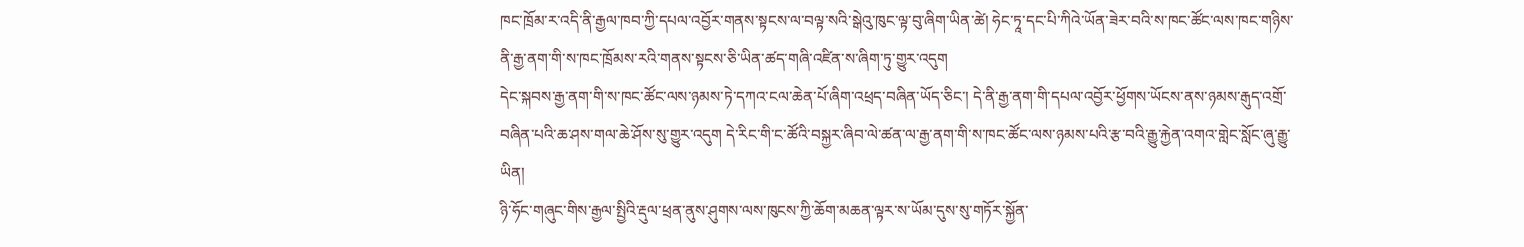ཁང་ཁྲོམ་ར་འདི་ནི་རྒྱལ་ཁབ་ཀྱི་དཔལ་འབྱོར་གནས་སྟངས་ལ་བལྟ་སའི་སྒེའུ་ཁུང་ལྟ་བུ་ཞིག་ཡིན་ཚེ། ཧེང་ཏཱ་དང་པི་ཀིའེ་ཡོན་ཟེར་བའི་ས་ཁང་ཚོང་ལས་ཁང་གཉིས་ནི་རྒྱ་ནག་གི་ས་ཁང་ཁྲོམས་རའི་གནས་སྟངས་ཅི་ཡིན་ཚད་གཞི་འཛིན་ས་ཞིག་ཏུ་གྱུར་འདུག
དེང་སྐབས་རྒྱ་ནག་གི་ས་ཁང་ཚོང་ལས་ཉམས་ཏེ་དཀའ་ངལ་ཆེན་པོ་ཞིག་འཕྲད་བཞིན་ཡོད་ཅིང་། དེ་ནི་རྒྱ་ནག་གི་དཔལ་འབྱོར་ཕྱོགས་ཡོངས་ནས་ཉམས་རྒུད་འགྲོ་བཞིན་པའི་ཆ་ཤས་གལ་ཆེ་ཤོས་སུ་གྱུར་འདུག དེ་རིང་གི་ང་ཚོའི་བསྐྱར་ཞིབ་ལེ་ཚན་ལ་རྒྱ་ནག་གི་ས་ཁང་ཚོང་ལས་ཉམས་པའི་རྩ་བའི་རྒྱུ་རྐྱེན་འགའ་གླེང་སློང་ཞུ་རྒྱུ་ཡིན།
ཉི་ཧོང་གཞུང་གིས་རྒྱལ་སྤྱིའི་རྡུལ་ཕྲན་ནུས་ཤུགས་ལས་ཁུངས་ཀྱི་ཆོག་མཆན་ལྟར་ས་ཡོམ་དུས་སུ་གཏོར་སྐྱོན་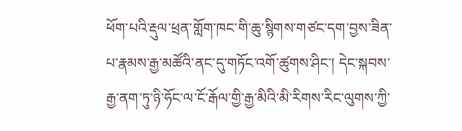ཕོག་པའི་རྡུལ་ཕྲན་གློག་ཁང་གི་ཆུ་སྙིགས་གཙང་དག་བྱས་ཟིན་པ་རྣམས་རྒྱ་མཚོའི་ནང་དུ་གཏོང་འགོ་ཚུགས་ཤིང་། དེང་སྐབས་རྒྱ་ནག་ཏུ་ཉི་ཧོང་ལ་ངོ་རྒོལ་གྱི་རྒྱ་མིའི་མི་རིགས་རིང་ལུགས་ཀྱི་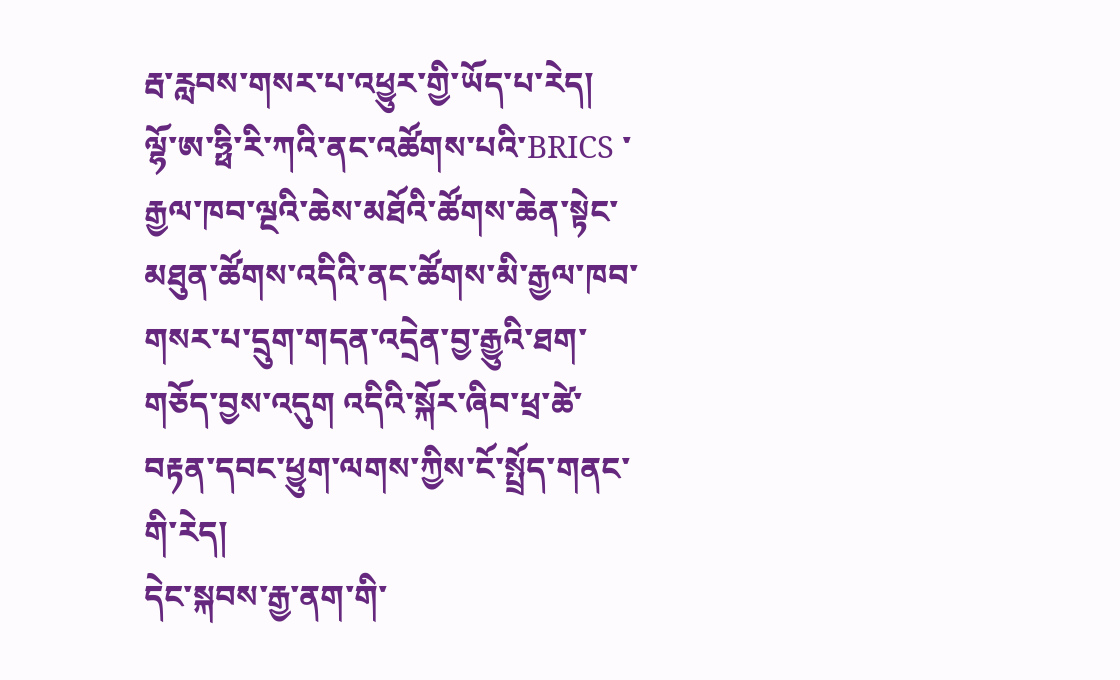རྦ་རླབས་གསར་པ་འཕྱུར་གྱི་ཡོད་པ་རེད།
ལྷོ་ཨ་ཧྥི་རི་ཀའི་ནང་འཚོགས་པའི་BRICS ་རྒྱལ་ཁབ་ལྔའི་ཆེས་མཐོའི་ཚོགས་ཆེན་སྟེང་མཐུན་ཚོགས་འདིའི་ནང་ཚོགས་མི་རྒྱལ་ཁབ་གསར་པ་དྲུག་གདན་འདྲེན་བྱ་རྒྱུའི་ཐག་གཅོད་བྱས་འདུག འདིའི་སྐོར་ཞིབ་ཕྲ་ཚེ་བརྟན་དབང་ཕྱུག་ལགས་ཀྱིས་ངོ་སྤྲོད་གནང་གི་རེད།
དེང་སྐབས་རྒྱ་ནག་གི་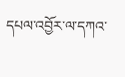དཔལ་འབྱོར་ལ་དཀའ་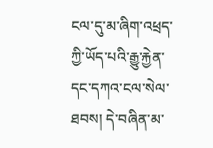ངལ་དུ་མ་ཞིག་འཕྲད་ཀྱི་ཡོད་པའི་རྒྱུ་རྐྱེན་དང་དཀའ་ངལ་སེལ་ཐབས། དེ་བཞིན་མ་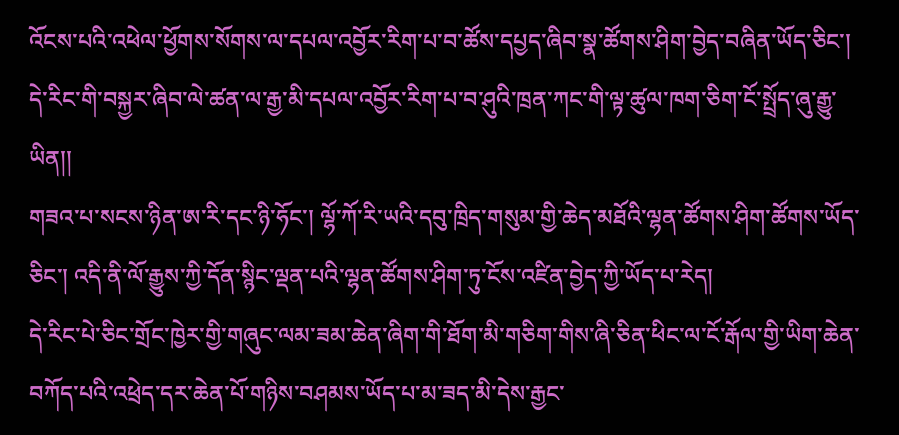འོངས་པའི་འཕེལ་ཕྱོགས་སོགས་ལ་དཔལ་འབྱོར་རིག་པ་བ་ཚོས་དཔྱད་ཞིབ་སྣ་ཚོགས་ཤིག་བྱེད་བཞིན་ཡོད་ཅིང་། དེ་རིང་གི་བསྐྱར་ཞིབ་ལེ་ཚན་ལ་རྒྱ་མི་དཔལ་འབྱོར་རིག་པ་བ་ཤུའི་ཁྲན་ཀང་གི་ལྟ་ཚུལ་ཁག་ཅིག་ངོ་སྤྲོད་ཞུ་རྒྱུ་ཡིན།།
གཟའ་པ་སངས་ཉིན་ཨ་རི་དང་ཉི་ཧོང་། ལྷོ་ཀོ་རི་ཡའི་དབུ་ཁྲིད་གསུམ་གྱི་ཆེད་མཐོའི་ལྷན་ཚོགས་ཤིག་ཚོགས་ཡོད་ཅིང་། འདི་ནི་ལོ་རྒྱུས་ཀྱི་དོན་སྙིང་ལྡན་པའི་ལྷན་ཚོགས་ཤིག་ཏུ་ངོས་འཛིན་བྱེད་ཀྱི་ཡོད་པ་རེད།
དེ་རིང་པེ་ཅིང་གྲོང་ཁྱེར་གྱི་གཞུང་ལམ་ཟམ་ཆེན་ཞིག་གི་ཐོག་མི་གཅིག་གིས་ཞི་ཅིན་ཕིང་ལ་ངོ་རྒོལ་གྱི་ཡིག་ཆེན་བཀོད་པའི་འཕྲེད་དར་ཆེན་པོ་གཉིས་བཤམས་ཡོད་པ་མ་ཟད་མི་དེས་རྒྱང་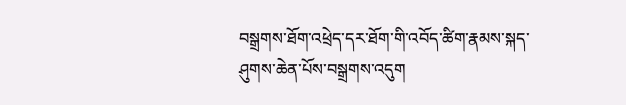བསྒྲགས་ཐོག་འཕྲེད་དར་ཐོག་གི་འབོད་ཚིག་རྣམས་སྐད་ཤུགས་ཆེན་པོས་བསྒྲགས་འདུག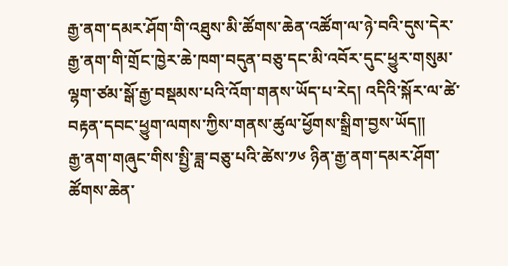རྒྱ་ནག་དམར་ཤོག་གི་འཐུས་མི་ཚོགས་ཆེན་འཚོག་ལ་ཉེ་བའི་དུས་དེར་རྒྱ་ནག་གི་གྲོང་ཁྱེར་ཆེ་ཁག་བདུན་བཅུ་དང་མི་འབོར་དུང་ཕྱུར་གསུམ་ལྷག་ཙམ་སྒོ་རྒྱ་བསྡམས་པའི་འོག་གནས་ཡོད་པ་རེད། འདིའི་སྐོར་ལ་ཚེ་བརྟན་དབང་ཕྱུག་ལགས་ཀྱིས་གནས་ཚུལ་ཕྱོགས་སྒྲིག་བྱས་ཡོད།།
རྒྱ་ནག་གཞུང་གིས་སྤྱི་ཟླ་བཅུ་པའི་ཚེས་༡༦ ཉིན་རྒྱ་ནག་དམར་ཤོག་ཚོགས་ཆེན་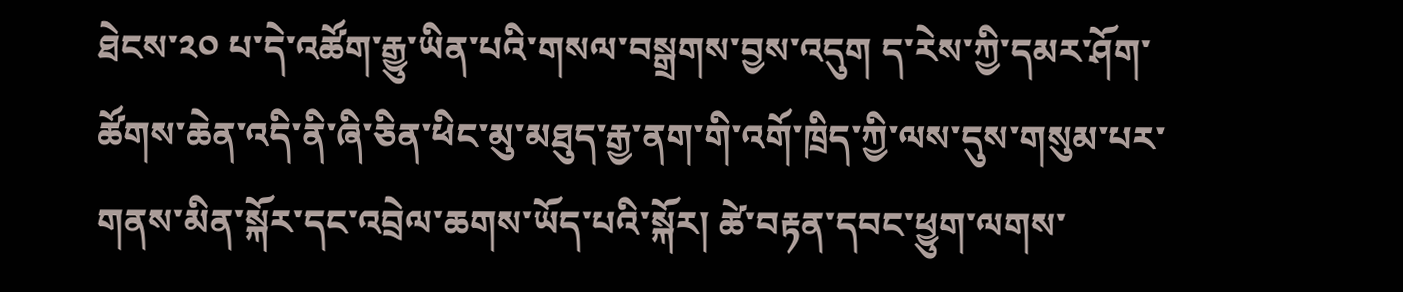ཐེངས་༢༠ པ་དེ་འཚོག་རྒྱུ་ཡིན་པའི་གསལ་བསྒྲགས་བྱས་འདུག ད་རེས་ཀྱི་དམར་ཤོག་ཚོགས་ཆེན་འདི་ནི་ཞི་ཅིན་ཕིང་མུ་མཐུད་རྒྱ་ནག་གི་འགོ་ཁྲིད་ཀྱི་ལས་དུས་གསུམ་པར་གནས་མིན་སྐོར་དང་འབྲེལ་ཆགས་ཡོད་པའི་སྐོར། ཚེ་བརྟན་དབང་ཕྱུག་ལགས་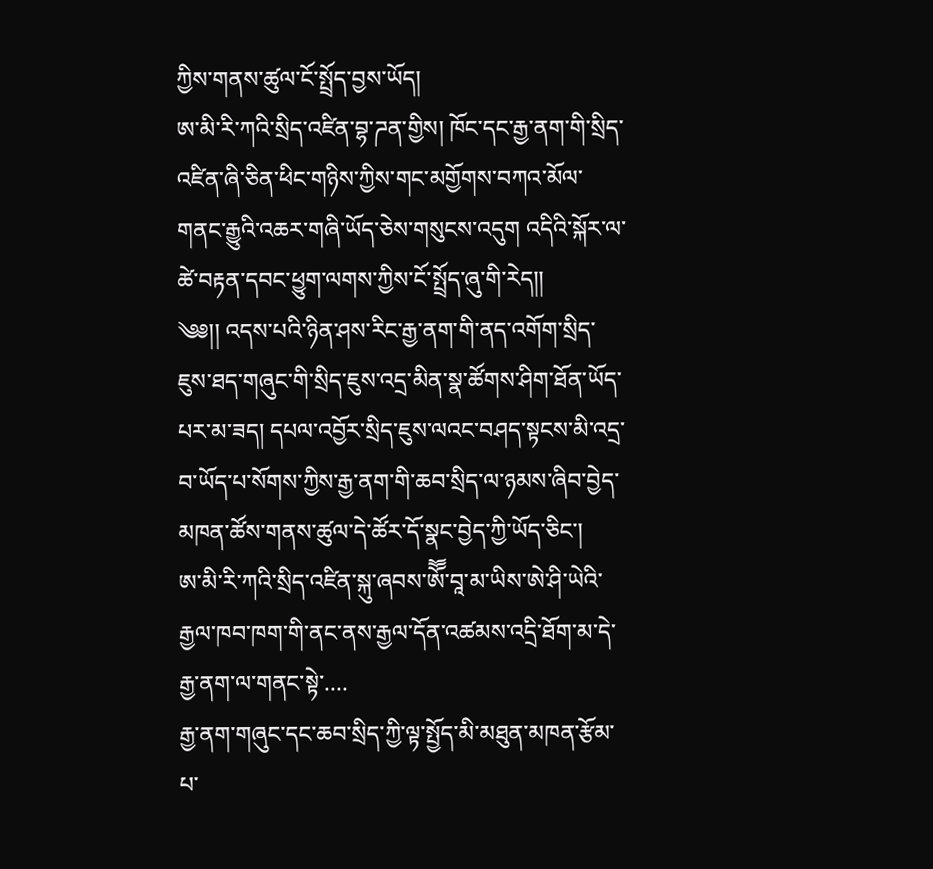ཀྱིས་གནས་ཚུལ་ངོ་སྤྲོད་བྱས་ཡོད།
ཨ་མི་རི་ཀའི་སྲིད་འཛིན་བྷ་ཌན་གྱིས། ཁོང་དང་རྒྱ་ནག་གི་སྲིད་འཛིན་ཞི་ཅིན་ཕིང་གཉིས་ཀྱིས་གང་མགྱོགས་བཀའ་མོལ་གནང་རྒྱུའི་འཆར་གཞི་ཡོད་ཅེས་གསུངས་འདུག འདིའི་སྐོར་ལ་ཚེ་བརྟན་དབང་ཕྱུག་ལགས་ཀྱིས་ངོ་སྤྲོད་ཞུ་གི་རེད།།
༄༅།། འདས་པའི་ཉིན་ཤས་རིང་རྒྱ་ནག་གི་ནད་འགོག་སྲིད་ཇུས་ཐད་གཞུང་གི་སྲིད་ཇུས་འདྲ་མིན་སྣ་ཚོགས་ཤིག་ཐོན་ཡོད་པར་མ་ཟད། དཔལ་འབྱོར་སྲིད་ཇུས་ལའང་བཤད་སྟངས་མི་འདྲ་བ་ཡོད་པ་སོགས་ཀྱིས་རྒྱ་ནག་གི་ཆབ་སྲིད་ལ་ཉམས་ཞིབ་བྱེད་མཁན་ཚོས་གནས་ཚུལ་དེ་ཚོར་དོ་སྣང་བྱེད་ཀྱི་ཡོད་ཅིང་།
ཨ་མི་རི་ཀའི་སྲིད་འཛིན་སྐུ་ཞབས་ཨོཽ་བཱ་མ་ཡིས་ཨེ་ཤི་ཡེའི་རྒྱལ་ཁབ་ཁག་གི་ནང་ནས་རྒྱལ་དོན་འཚམས་འདྲི་ཐོག་མ་དེ་རྒྱ་ནག་ལ་གནང་སྟེ་....
རྒྱ་ནག་གཞུང་དང་ཆབ་སྲིད་ཀྱི་ལྟ་སྤྱོད་མི་མཐུན་མཁན་རྩོམ་པ་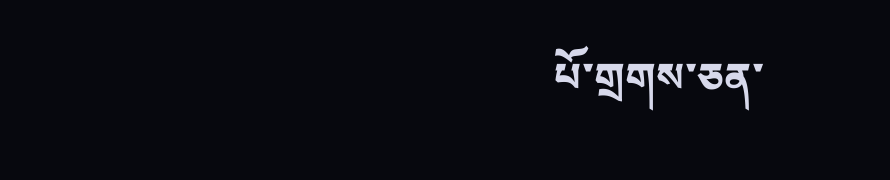པོ་གྲགས་ཅན་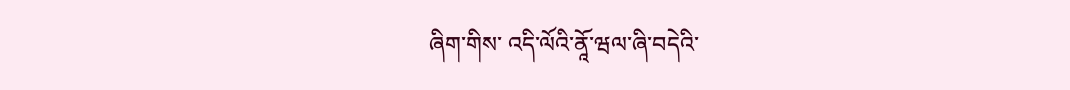ཞིག་གིས་ འདི་ལོའི་ནཱོ་ཝལ་ཞི་བདེའི་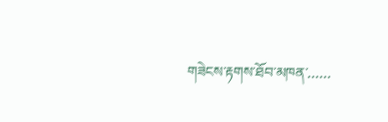གཟེངས་རྟགས་ཐོབ་མཁན་......